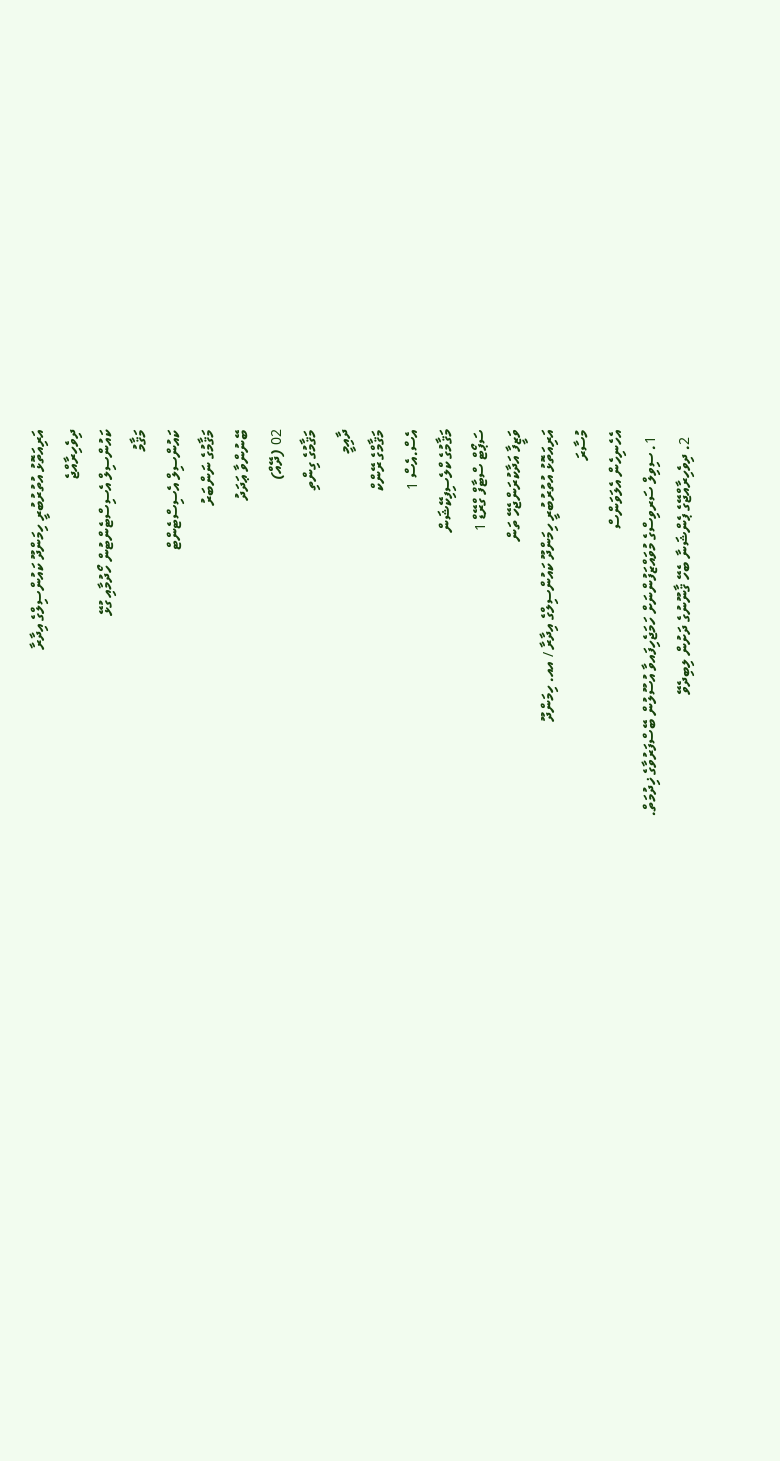އަރިއަތޮޅު އުތުރުބުރީ ހިމަންދޫ ކައުންސިލްގެ އިދާރާ
ދިވެހިރާއްޖެ
ކައުންސިލް އެސިސްޓެންޓުން ހޯދުމާއި ގުޅޭ
މަޤާމު
ކައުންސިލް އެސިސްޓެންޓް
މަޤާމުގެ ނަންބަރު
ބޭނުންވާ ޢަދަދު
02 (ދޭއް)
މަޤާމުގެ ގިންތި
ދާއިމީ
މަޤާމްގެ ރޭންކް
އެސް.އެސް 1
މަޤާމުގެ ކްލެސިފިކޭޝަން
ސަޕޯޓް ސްޓާފް ގްރޭޑް 1
ވަޒީފާ އަދާކުރަންޖެހޭ ތަން
އަރިއަތޮޅު އުތުރުބުރީ ހިމަންދޫ ކައުންސިލްގެ އިދާރާ / އއ. ހިމަންދޫ
މުސާރަ
އެހެނިހެން އެލަވަންސް
  1. ސިވިލް ސަރވިސްގެ މުވައްޒަފުންނަށް ހަމަޖެހިފައވާ އުސޫލުން ބޭސްފަރުވާގެ ޚިދުމަތް.
  2. ދިވެހިރާއްޖޭގެ ޕެންޝަނާ ބެހޭ ޤާނޫނުގެ ދަށުން ލިބިދެވޭ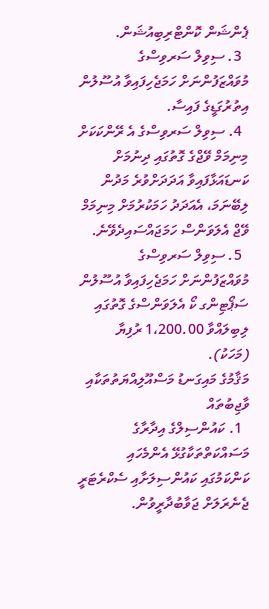ޕެންޝަން ކޮންޓްރިބިއުޝަން.
  3. ސިވިލް ސަރވިސްގެ މުވައްޒަފުންނަށް ހަމަޖެހިފައިވާ އުސޫލުން އިތުރުގަޑީގެ ފައިސާ.
  4. ސިވިލް ސަރވިސްގެ އެ ރޭންކަކަށް މިނިމަމް ވޭޖްގެ ގޮތުގައި ދިނުމަށް ކަނޑައަޅާފައިވާ އަދަދަށްވުރެ މަދުން ލިބޭނަމަ، އެއަދަދު ހަމަކުރުމަށް މިނިމަމް ވޭޖް އެލަވަންސް ހަމަޖައްސައިދެވޭނެ.
  5. ސިވިލް ސަރވިސްގެ މުވައްޒަފުންނަށް ހަމަޖެހިފައިވާ އުސޫލުން ސަޕޯޓިންގ ކޯ އެލަވަންސްގެ ގޮތުގައި ލިބިލައްވާ 1،200.00 ރުފިޔާ (މަހަކު).
މަޤާމުގެ މައިގަނޑު މަސްއޫލިއްޔަތުތަކާއި ވާޖިބުތައް
  1. ކައުންސިލްގެ އިދާރާގެ މަސައްކަތްތަކާގުޅޭ އެންމެހައި ކަންކަމުގައި ކައުންސިލަށާއި ސެކްރެޓަރީ ޖެނެރަލަށް ޖަވާބުދާރީވުން.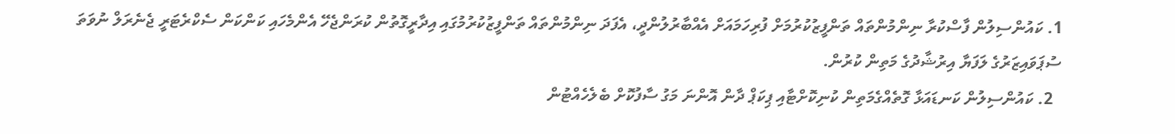1. ކައުންސިލުން ފާސްކުރާ ނިންމުންތައް ތަންފީޒުކުރުމަށް ފުރިހަމައަށް އެއްބާރުލުންދީ، އެފަދަ ނިންމުންތައް ތަންފީޒުކުރުމުގައި އިދާރީގޮތުން ކުރަންޖެހޭ އެންމެހައި ކަންކަން ސެކްރެޓަރީ ޖެނެރަލް ނުވަތަ ސުޕަވައިޒަރުގެ ލަފަޔާ އިރުޝާދުގެ މަތިން ކުރުން.
  2. ކައުންސިލުން ކަނޑައަޅާ ގޮތެއްގެމަތިން ކުނިކޮށްޓާއި ޕިކަޕް ދާން އޮންނަ މަގު ސާފުކޮށް ބެލެހެއްޓުން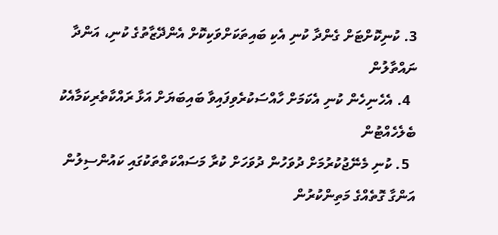3. ކުނިކޮށްޓަށް ގެންދާ ކުނި އެކި ބައިތަކަށްވަކިކޮށް އެންދޭޒާތުގެ ކުނި، އަންދާ ނައްތާލުން
  4. އެހެނިހެން ކުނި އެކަމަށް ހާއްސަކުރެވިފައިވާ ބައިބަޔަށް އަޅާ ރައްކާތެރިކަމާއެކު ބެލެހެއްޓުން
  5. ކުނި މެނޭޖުކުރުމަށް ދުވަހުން ދުވަހަށް ކުރާ މަސައްކަތްތަކުގައި ކައުންސިލުން އަންގާ ގޮތެއްގެ މަތިންކުރުން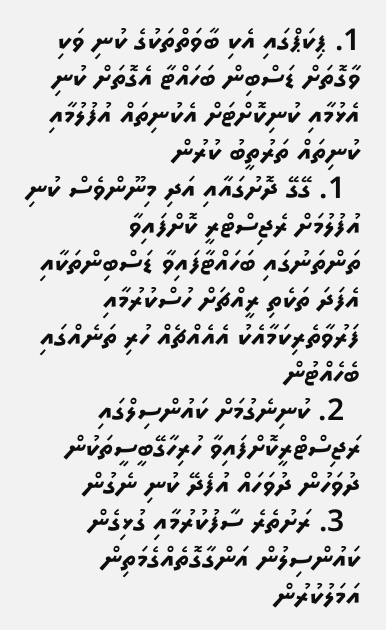1. ޕިކަޕްގައި އެކި ބާވަތްތަކުގެ ކުނި ވަކި ވާގޮތަށް ޑަސްބިން ބަހައްޓާ އެގޮތަށް ކުނި އެޅުމާއި ކުނިކޮށްޓަށް އެކުނިތައް އުފުލުމާއި ކުނިތައް ތަރުތީބު ކުރުން
  1. ގޭގޭ ދޮށުގައާއި އަދި މިނޫންވެސް ކުނި އުފުލުމަށް ރެޖިސްޓްރީ ކޮށްފައިވާ ތަންތަނުގައި ބަހައްޓާފައިވާ ޑަސްބިންތަކާއި އެފަދަ ތަކެތި ރީއްޗަށް ހުސްކުރުމާއި ފަރުވާތެރިކަމާއެކު އެއެއްޗެއް ހުރި ތަނެއްގައި ބެހެއްޓުން
  2. ކުނިނެގުމަށް ކައުންސިލްގައި ރަޖިސްޓްރީކޮށްފައިވާ ހުރިހާގޭބީސީތަކުން ދުވަހުން ދުވަހައް އުފެދޭ ކުނި ނެގުން
  3. ރަށުތެރެ ސާފުކުރުމާއި ގުޅިގެން ކައުންސިލުން އަންގާގޮތެއްގެމަތިން އަމަލުކުރުން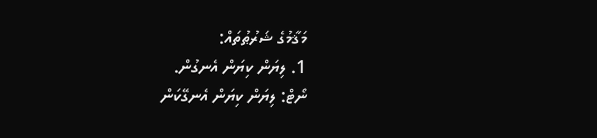މަޤާމުގެ ޝަރުޠުތައް:
1. ލިޔަން ކިޔަން އެނގުން.
ނޯޓް: ލިޔަން ކިޔަން އެނގޭކަން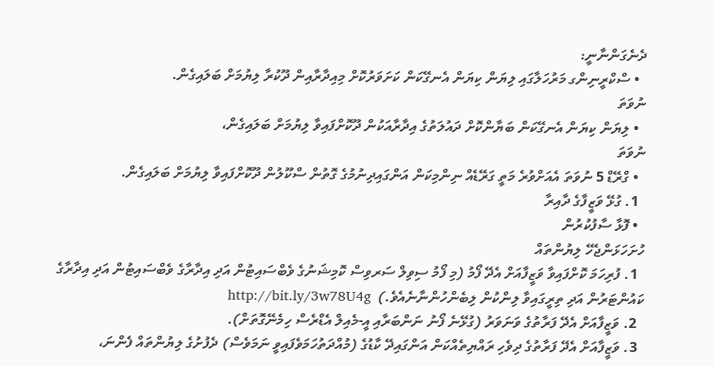ދެނެގަންނާނީ:
  • ސްކްރީނިންގ މަރުހަލާގައި ލިޔަން ކިޔަން އެނގޭކަން ކަށަވަރުކޮށް މިއިދާރާއިން ދޫކުރާ ލިޔުމަށް ބަލައިގެން.
ނުވަތަ
  • ލިޔަން ކިޔަން އެނގޭކަން ބަޔާންކޮށް ދައުލަތުގެ އިދާރާއަކުން ދޫކޮށްފައިވާ ލިޔުމަށް ބަލައިގެން،
ނުވަތަ
  • ގްރޭޑް 5 ނުވަތަ އެއަށްވުރެ މަތީ ގަރޭޑެއް ނިންމިކަން އަންގައިދިނުމުގެ ގޮތުން ސްކޫލުން ދޫކޮށްފައިވާ ލިޔުމަށް ބަލައިގެން.
  1. ގުޅޭ ވަޒީފާގެ ދާއިރާ
  • ފޮޅާ ސާފުކުރުން
ހުށަހަޅަންޖެހޭ ލިޔުންތައް
  1. ފުރިހަމަ ކޮށްފައިވާ ވަޒީފާއަށް އެދޭ ފޯމު (މި ފޯމު ސިވިލް ސަރވިސް ކޮމިޝަނުގެ ވެބްސައިޓުން އަދި އިދާރާގެ ވެބްސައިޓުން އަދި އިދާރާގެ ކައުންޓަރުން އަދި ތިރީގައިވާ ލިންކުން ލިބެންހުންނާނެއެވެ.)  http://bit.ly/3w78U4g
  2. ވަޒީފާއަށް އެދޭ ފަރާތުގެ ވަނަވަރު (ގުޅޭނެ ފޯނު ނަންބަރާއި އީ-މެއިލް އެޑްރެސް ހިމެނޭގޮތަށް).
  3. ވަޒީފާއަށް އެދޭ ފަރާތުގެ ދިވެހި ރައްޔިތެއްކަން އަންގައިދޭ ކާޑުގެ (މުއްދަތުހަމަވެފައިވީ ނަމަވެސް) ދެފުށުގެ ލިޔުންތައް ފެންނަ،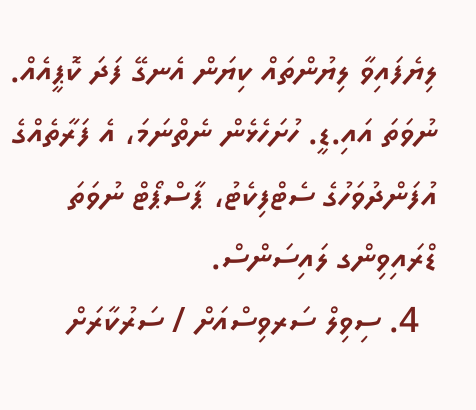ލިޔެފައިވާ ލިޔުންތައް ކިޔަން އެނގޭ ފަދަ ކޮޕީއެއް. ނުވަތަ އައި.ޑީ. ހުށަހެޅެން ނެތްނަމަ، އެ ފަރާތެއްގެ އުފަންދުވަހުގެ ސެޓްފިކެޓު، ޕާސްޕޯޓް ނުވަތަ ޑްރައިވިންގ ލައިސަންސް.
  4. ސިވިލް ސަރވިސްއަށް / ސަރުކާރަށް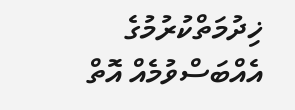ޚިދުމަތްކުރުމުގެ އެއްބަސްވުމެއް އޮތް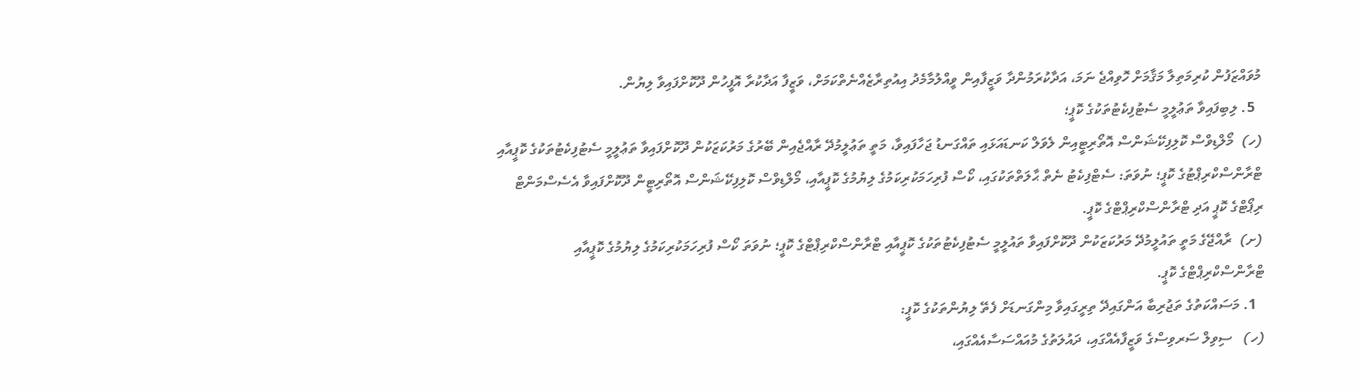މުވައްޒަފުން ކުރިމަތިލާ މަޤާމަށް ހޮވިއްޖެ ނަމަ، އަދާކުރަމުންދާ ވަޒީފާއިން ވީއްލުމާމެދު އިއުތިރާޒެއްނެތްކަމަށް، ވަޒީފާ އަދާކުރާ އޮފީހުން ދޫކޮށްފައިވާ ލިޔުން.
  5. ލިބިފައިވާ ތަޢުލީމީ ސެޓުފިކެޓުތަކުގެ ކޮޕީ؛
(ހ)  މޯލްޑިވްސް ކޮލިފިކޭޝަންސް އޮތޯރިޓީއިން ލެވަލް ކަނޑައަޅައި ތައްގަނޑު ޖަހާފައިވާ، މަތީ ތަޢުލީމުދޭ ރާއްޖެއިން ބޭރުގެ މަރުކަޒަކުން ދޫކޮށްފައިވާ ތަޢުލީމީ ސެޓުފިކެޓުތަކުގެ ކޮޕީއާއި ޓްރާންސްކްރިޕްޓުގެ ކޮޕީ؛ ނުވަތަ: ސެޓްފިކެޓު ނެތް ޙާލަތްތަކުގައި، ކޯސް ފުރިހަމަކުރިކަމުގެ ލިޔުމުގެ ކޮޕީއާއި، މޯލްޑިވްސް ކޮލިފިކޭޝަންސް އޮތޯރިޓީން ދޫކޮށްފައިވާ އެސެސްމަންޓް ރިޕޯޓްގެ ކޮޕީ އަދި ޓްރާންސްކްރިޕްޓްގެ ކޮޕީ.
(ށ)  ރާއްޖޭގެ މަތީ ތައުލީމުދޭ މަރުކަޒަކުން ދޫކޮށްފައިވާ ތައުލީމީ ސެޓުފިކެޓުތަކުގެ ކޮޕީއާއި ޓްރާންސްކްރިޕްޓްގެ ކޮޕީ؛ ނުވަތަ ކޯސް ފުރިހަމަކުރިކަމުގެ ލިޔުމުގެ ކޮޕީއާއި ޓްރާންސްކްރިޕްޓްގެ ކޮޕީ.
  1. މަސައްކަތުގެ ތަޖުރިބާ އަންގައިދޭ ތިރީގައިވާ މިންގަނޑަށް ފެތޭ ލިޔުންތަކުގެ ކޮޕީ:
(ހ)   ސިވިލް ސަރވިސްގެ ވަޒީފާއެއްގައި، ދައުލަތުގެ މުއައްސަސާއެއްގައި،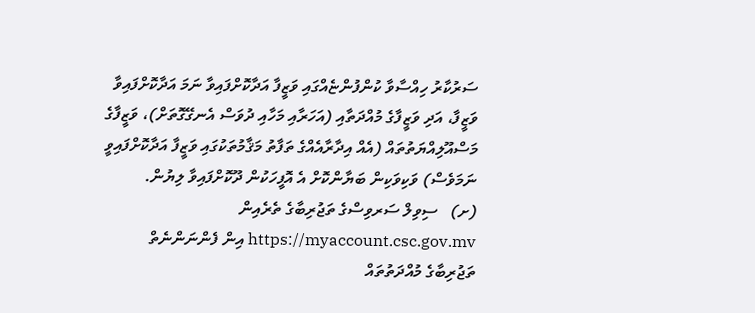ސަރުކާރު ހިއްސާވާ ކުންފުންޏެއްގައި ވަޒީފާ އަދާކޮށްފައިވާ ނަމަ އަދާކޮށްފައިވާ ވަޒީފާ، އަދި ވަޒީފާގެ މުއްދަތާއި (އަހަރާއި މަހާއި ދުވަސް އެނގޭގޮތަށް)، ވަޒީފާގެ މަސްއޫލިއްޔަތުތައް (އެއް އިދާރާއެއްގެ ތަފާތު މަޤާމުތަކުގައި ވަޒީފާ އަދާކޮށްފައިވީ ނަމަވެސް) ވަކިވަކިން ބަޔާންކޮށް އެ އޮފީހަކުން ދޫކޮށްފައިވާ ލިޔުން.
(ށ)   ސިވިލް ސަރވިސްގެ ތަޖުރިބާގެ ތެރެއިން https://myaccount.csc.gov.mv އިން ފެންނަންނެތް ތަޖުރިބާގެ މުއްދަތުތައް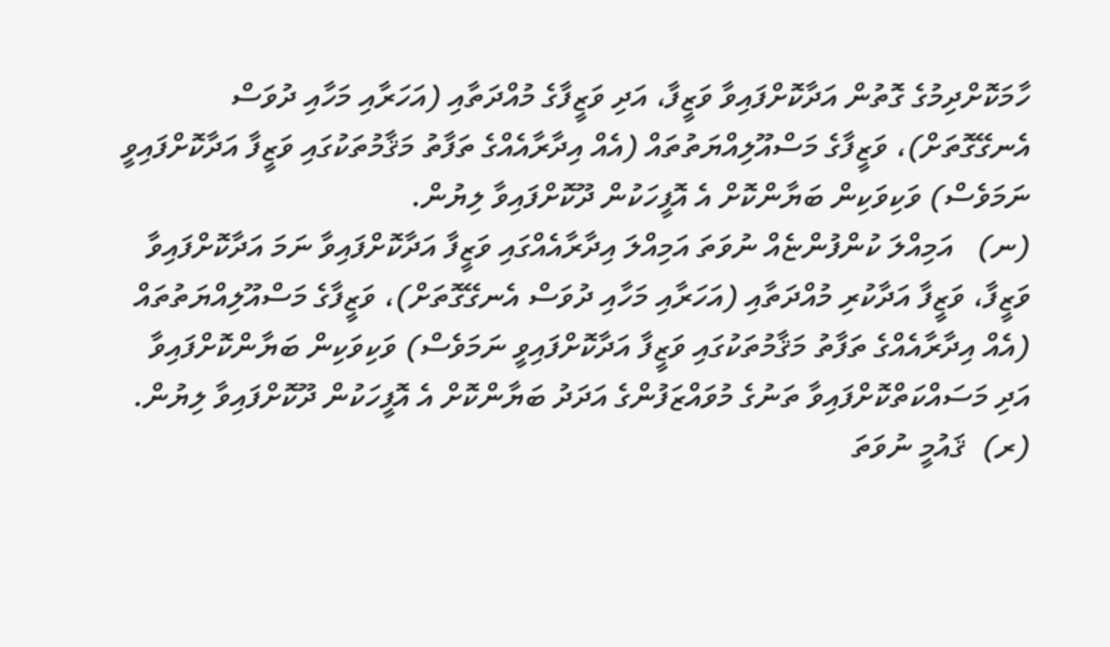ހާމަކޮށްދިމުގެ ގޮތުން އަދާކޮށްފައިވާ ވަޒީފާ، އަދި ވަޒީފާގެ މުއްދަތާއި (އަހަރާއި މަހާއި ދުވަސް އެނގޭގޮތަށް)، ވަޒީފާގެ މަސްއޫލިއްޔަތުތައް (އެއް އިދާރާއެއްގެ ތަފާތު މަޤާމުތަކުގައި ވަޒީފާ އަދާކޮށްފައިވީ ނަމަވެސް) ވަކިވަކިން ބަޔާންކޮށް އެ އޮފީހަކުން ދޫކޮށްފައިވާ ލިޔުން.
(ނ)   އަމިއްލަ ކުންފުންޏެއް ނުވަތަ އަމިއްލަ އިދާރާއެއްގައި ވަޒީފާ އަދާކޮށްފައިވާ ނަމަ އަދާކޮށްފައިވާ ވަޒީފާ، ވަޒީފާ އަދާކުރި މުއްދަތާއި (އަހަރާއި މަހާއި ދުވަސް އެނގޭގޮތަށް)، ވަޒީފާގެ މަސްއޫލިއްޔަތުތައް (އެއް އިދާރާއެއްގެ ތަފާތު މަޤާމުތަކުގައި ވަޒީފާ އަދާކޮށްފައިވީ ނަމަވެސް) ވަކިވަކިން ބަޔާންކޮށްފައިވާ އަދި މަސައްކަތްކޮށްފައިވާ ތަނުގެ މުވައްޒަފުންގެ އަދަދު ބަޔާންކޮށް އެ އޮފީހަކުން ދޫކޮށްފައިވާ ލިޔުން.
(ރ)  ޤައުމީ ނުވަތަ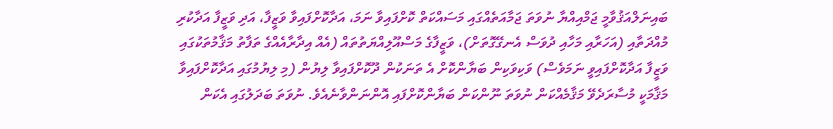ބައިނަލްއަޤުވާމީ ޖަމްއިއްޔާ ނުވަތަ ޖަމާއަތެއްގައި މަސައްކަތް ކޮށްފައިވާ ނަމަ، އަދާކޮށްފައިވާ ވަޒީފާ، އަދި ވަޒީފާ އަދާކުރި މުއްދަތާއި (އަހަރާއި މަހާއި ދުވަސް އެނގޭގޮތަށް)، ވަޒީފާގެ މަސްއޫލިއްޔަތުތައް (އެއް އިދާރާއެއްގެ ތަފާތު މަޤާމުތަކުގައި ވަޒީފާ އަދާކޮށްފައިވީ ނަމަވެސް) ވަކިވަކިން ބަޔާންކޮށް އެ ތަނަކުން ދޫކޮށްފައިވާ ލިޔުން (މި ލިޔުމުގައި އަދާކޮށްފައިވާ މަޤާމަކީ މުސާރަދެވޭ މަޤާމެއްކަން ނުވަތަ ނޫންކަން ބަޔާންކޮށްފައި އޮންނަންވާނެއެވެ. ނުވަތަ ބަދަލުގައި އެކަން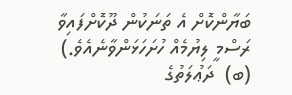ބަޔާންކޮށް އެ ތަނަކުން ދޫކޮށްފައިވާ ރަސްމީ ލިޔުމެއް ހުށަހަޅަންވާނެއެވެ.)
(ބ)  ދަޢުލަތުގެ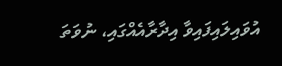އުވައިލައިފައިވާ އިދާރާއެއްގައި، ނުވަތަ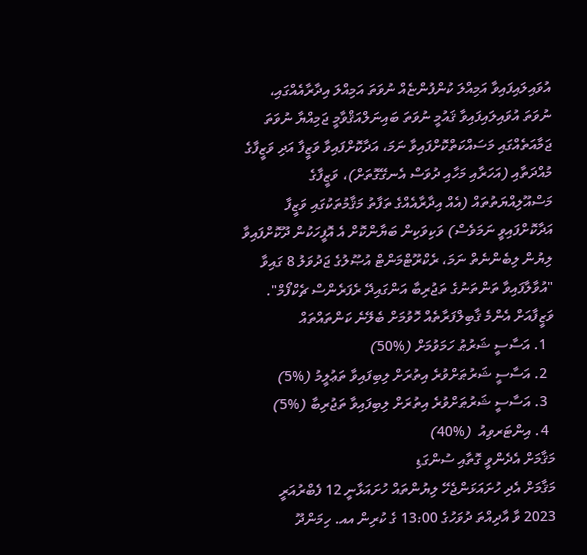އުވައިލައިފައިވާ އަމިއްލަ ކުންފުންޏެއް ނުވަތަ އަމިއްލަ އިދާރާއެއްގައި، ނުވަތަ އުވައިލައިފައިވާ ޤައުމީ ނުވަތަ ބައިނަލްއަޤްވާމީ ޖަމިއްޔާ ނުވަތަ ޖަމާއަތެއްގައި މަސައްކަތްކޮށްފައިވާ ނަމަ، އަދާކޮށްފައިވާ ވަޒީފާ އަދި ވަޒީފާގެ މުއްދަތާއި (އަހަރާއި މަހާއި ދުވަސް އެނގޭގޮތަށް)، ވަޒީފާގެ މަސްއޫލިއްޔަތުތައް (އެއް އިދާރާއެއްގެ ތަފާތު މަޤާމުތަކުގައި ވަޒީފާ އަދާކޮށްފައިވީ ނަމަވެސް) ވަކިވަކިން ބަޔާންކޮށް އެ އޮފީހަކުން ދޫކޮށްފައިވާ ލިޔުން ލިބެންނެތް ނަމަ، ރެކްރޫޓްމަންޓް އުޞޫލުގެ ޖަދުވަލު 8 ގައިވާ "އުވާލާފައިވާ ތަންތަނުގެ ތަޖުރިބާ އަންގައިދޭ ރެފަރެންސް ޗެކްފޯމް".
ވަޒީފާއަށް އެންމެ ޤާބިލްފަރާތެއް ހޮވުމަށް ބެލޭނެ ކަންތައްތައް
  1. އަސާސީ ޝަރުޠު ހަމަވުމަށް (%50)
  2. އަސާސީ ޝަރުޠަށްވުރެ އިތުރަށް ލިބިފައިވާ ތަޢުލީމު (%5)
  3. އަސާސީ ޝަރުޠަށްވުރެ އިތުރަށް ލިބިފައިވާ ތަޖުރިބާ (%5)
  4. އިންޓަރވިއު  (%40)
މަޤާމަށް އެދެންވީ ގޮތާއި ސުންގަޑި
މަޤާމަށް އެދި ހުށައަޅަންޖެހޭ ލިޔުންތައް ހުށައަޅާނީ 12 ފެބްރުއަރީ 2023 ވާ އާދިއްތަ ދުވަހުގެ 13:00 ގެ ކުރިން އއ. ހިމަންދޫ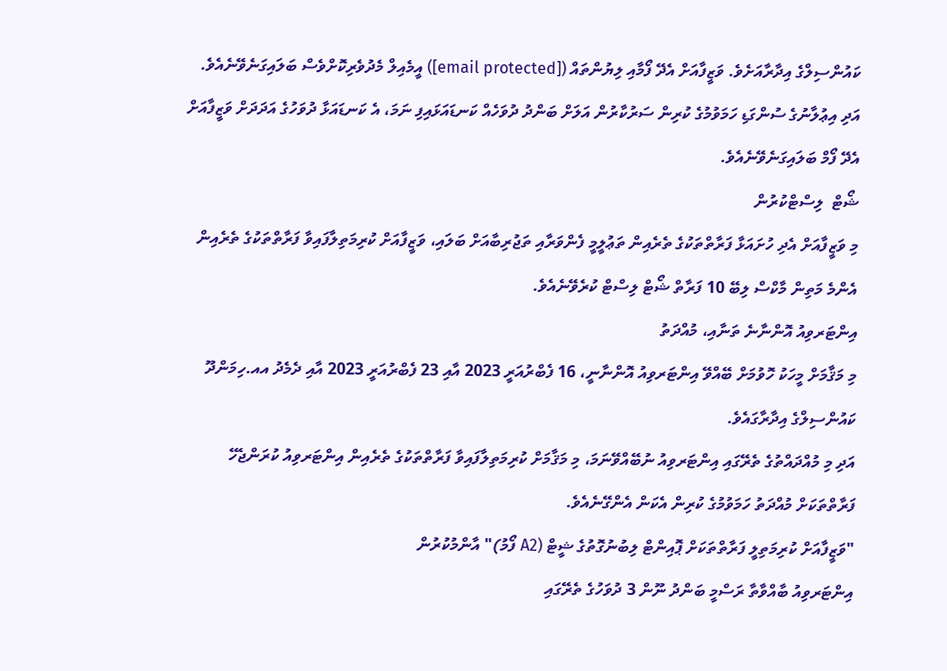ކައުންސިލްގެ އިދާރާއަށެވެ. ވަޒީފާއަށް އެދޭ ފޯމާއި ލިޔުންތައް ([email protected]) އީމެއިލް މެދުވެރިކޮށްވެސް ބަލައިގަނެވޭނެއެވެ. އަދި އިޢުލާނުގެ ސުންގަޑި ހަމަވުމުގެ ކުރިން ސަރުކާރުން އަލަށް ބަންދު ދުވަހެއް ކަނޑައަޅައިފި ނަމަ، އެ ކަނޑައަޅާ ދުވަހުގެ އަދަދަށް ވަޒީފާއަށް އެދޭ ފޯމް ބަލައިގަނެވޭނެއެވެ.
ޝޯޓް  ލިސްޓްކުރުން
މި ވަޒީފާއަށް އެދި ހުށައަޅާ ފަރާތްތަކުގެ ތެރެއިން ތަޢުލީމީ ފެންވަރާއި ތަޖުރިބާއަށް ބަލައި، ވަޒީފާއަށް ކުރިމަތިލާފައިވާ ފަރާތްތަކުގެ ތެރެއިން އެންމެ މަތިން މާކްސް ލިބޭ 10 ފަރާތް ޝޯޓް ލިސްޓް ކުރެވޭނެއެވެ.
އިންޓަރވިއު އޮންނާނެ ތަނާއި، މުއްދަތު
މި މަޤާމަށް މީހަކު ހޮވުމަށް ބޭއްވޭ އިންޓަރވިއު އޮންނާނީ، 16 ފެބްރުއަރީ 2023 އާއި 23 ފެބްރުއަރީ 2023 އާއި ދެމެދު އއ.ހިމަންދޫ ކައުންސިލްގެ އިދާރާގައެވެ.
އަދި މި މުއްދައްތުގެ ތެރޭގައި އިންޓަރވިއު ނުބޭއްވޭނަމަ، މި މަޤާމަށް ކުރިމަތިލާފައިވާ ފަރާތްތަކުގެ ތެރެއިން އިންޓަރވިއު ކުރަންޖެހޭ ފަރާތްތަކަށް މުއްދަތު ހަމަވުމުގެ ކުރިން އެކަން އެންގޭނެއެވެ.
"ވަޒީފާއަށް ކުރިމަތިލީ ފަރާތްތަކަށް ޕޮއިންޓް ލިބުނުގޮތުގެ ޝީޓް (A2 ފޯމު)" އާންމުކުރުން
އިންޓަރވިއު ބާއްވާތާ ރަސްމީ ބަންދު ނޫން 3 ދުވަހުގެ ތެރޭގައި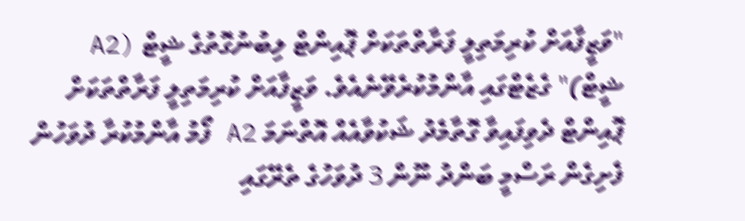"ވަޒީފާއަށް ކުރިމަތިލީ ފަރާތްތަކަށް ޕޮއިންޓް ލިބުނުގޮތުގެ ޝީޓް (A2 ޝީޓް)" ގެޒެޓްގައި އާންމުކުރެވޭނެއެވެ. ވަޒީފާއަށް ކުރިމަތިލީ ފަރާތްތަކަށް ޕޮއިންޓް ދެވިފައިވާ ގޮތާމެދު ޝަކުވާއެއް އޮތްނަމަ A2 ފޯމު އާންމުކުރާ ދުވަހުން ފެށިގެން ރަސްމީ ބަންދު ނޫން 3 ދުވަހުގެ ތެރޭގައި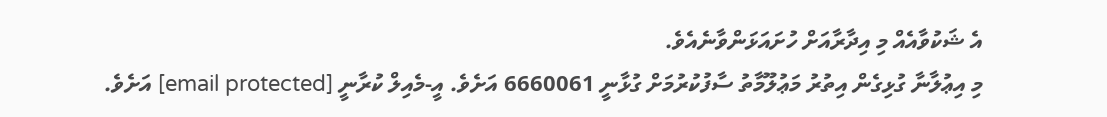އެ ޝަކުވާއެއް މި އިދާރާއަށް ހުށައަޅަންވާނެއެވެ.
މި އިޢުލާނާ ގުޅިގެން އިތުރު މަޢުލޫމާތު ސާފުކުރުމަށް ގުޅާނީ 6660061 އަށެވެ. އީ-މެއިލް ކުރާނީ [email protected] އަށެވެ.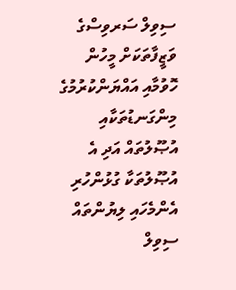ސިވިލް ސަރވިސްގެ ވަޒީފާތަކަށް މީހުން ހޮވުމާއި އައްޔަންކުރުމުގެ މިންގަނޑުތަކާއި އުޞޫލުތައް އަދި އެ އުޞޫލުތަކާ ގުޅުންހުރި އެންމެހައި ލިޔުންތައް ސިވިލް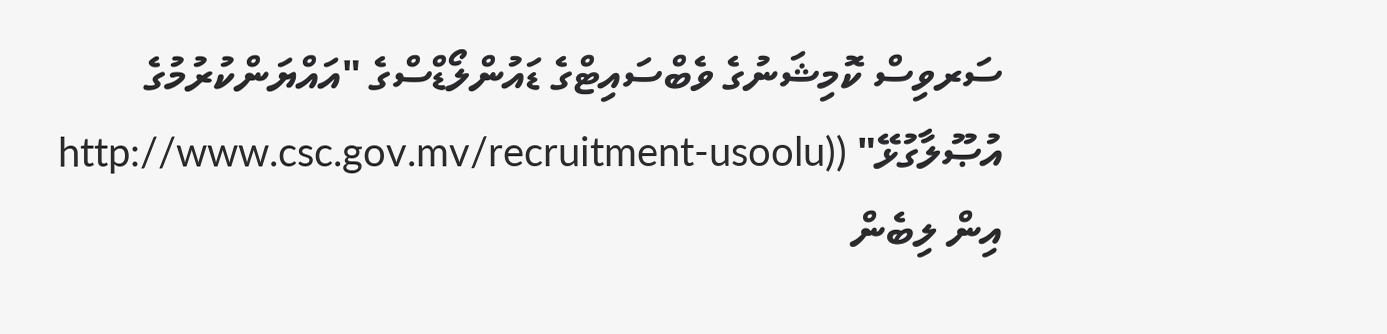ސަރވިސް ކޮމިޝަނުގެ ވެބްސައިޓްގެ ޑައުންލޯޑްސްގެ "އައްޔަންކުރުމުގެ އުޞޫލާގުޅޭ" ((http://www.csc.gov.mv/recruitment-usoolu އިން ލިބެން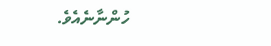ހުންނާނެއެވެ.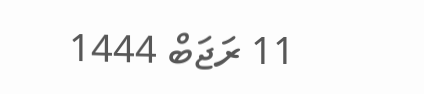11 ރަޖަބް 1444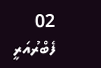02 ފެބްރުއަރީ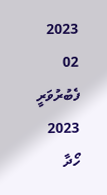2023
02 ފެބުރުވަރީ 2023
ހޯދާ